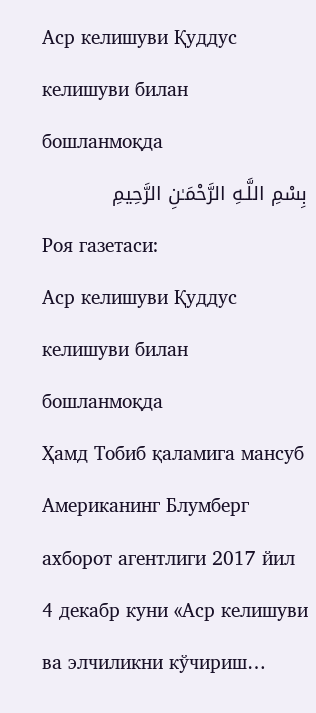Аср келишуви Қуддус келишуви билан бошланмоқда
بِسْمِ اللَّـهِ الرَّحْمَـٰنِ الرَّحِيمِ
Роя газетаси:
Аср келишуви Қуддус келишуви билан бошланмоқда
Ҳамд Тобиб қаламига мансуб
Американинг Блумберг ахборот агентлиги 2017 йил 4 декабр куни «Аср келишуви ва элчиликни кўчириш…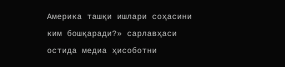Америка ташқи ишлари соҳасини ким бошқаради?» сарлавҳаси остида медиа ҳисоботни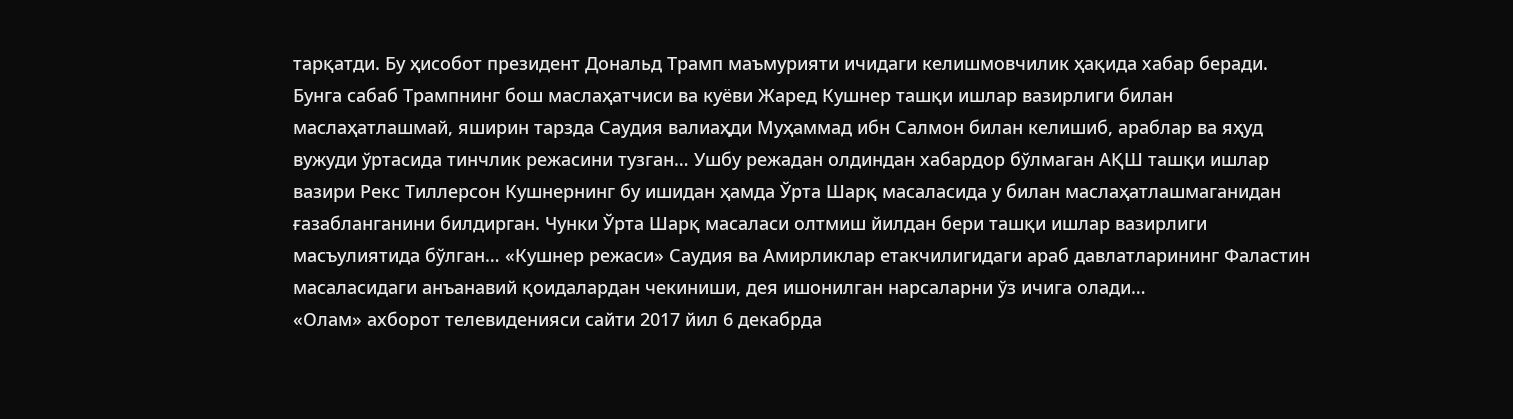тарқатди. Бу ҳисобот президент Дональд Трамп маъмурияти ичидаги келишмовчилик ҳақида хабар беради. Бунга сабаб Трампнинг бош маслаҳатчиси ва куёви Жаред Кушнер ташқи ишлар вазирлиги билан маслаҳатлашмай, яширин тарзда Саудия валиаҳди Муҳаммад ибн Салмон билан келишиб, араблар ва яҳуд вужуди ўртасида тинчлик режасини тузган… Ушбу режадан олдиндан хабардор бўлмаган АҚШ ташқи ишлар вазири Рекс Тиллерсон Кушнернинг бу ишидан ҳамда Ўрта Шарқ масаласида у билан маслаҳатлашмаганидан ғазабланганини билдирган. Чунки Ўрта Шарқ масаласи олтмиш йилдан бери ташқи ишлар вазирлиги масъулиятида бўлган… «Кушнер режаси» Саудия ва Амирликлар етакчилигидаги араб давлатларининг Фаластин масаласидаги анъанавий қоидалардан чекиниши, дея ишонилган нарсаларни ўз ичига олади…
«Олам» ахборот телевиденияси сайти 2017 йил 6 декабрда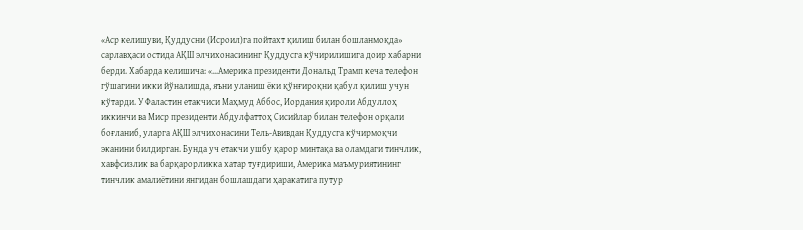«Аср келишуви, Қуддусни (Исроил)га пойтахт қилиш билан бошланмоқда» сарлавҳаси остида АҚШ элчихонасининг Қуддусга кўчирилишига доир хабарни берди. Хабарда келишича: «…Америка президенти Дональд Трамп кеча телефон гўшагини икки йўналишда, яъни уланиш ёки қўнғироқни қабул қилиш учун кўтарди. У Фаластин етакчиси Маҳмуд Аббос, Иордания қироли Абдуллоҳ иккинчи ва Миср президенти Абдулфаттоҳ Сисийлар билан телефон орқали боғланиб, уларга АҚШ элчихонасини Тель-Авивдан Қуддусга кўчирмоқчи эканини билдирган. Бунда уч етакчи ушбу қарор минтақа ва оламдаги тинчлик, хавфсизлик ва барқарорликка хатар туғдириши, Америка маъмуриятининг тинчлик амалиётини янгидан бошлашдаги ҳаракатига путур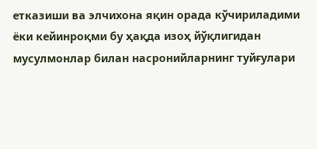етказиши ва элчихона яқин орада кўчириладими ёки кейинроқми бу ҳақда изоҳ йўқлигидан мусулмонлар билан насронийларнинг туйғулари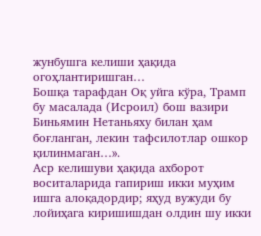жунбушга келиши ҳақида огоҳлантиришган…
Бошқа тарафдан Оқ уйга кўра, Трамп бу масалада (Исроил) бош вазири Биньямин Нетаньяху билан ҳам боғланган, лекин тафсилотлар ошкор қилинмаган…».
Аср келишуви ҳақида ахборот воситаларида гапириш икки муҳим ишга алоқадордир; яҳуд вужуди бу лойиҳага киришишдан олдин шу икки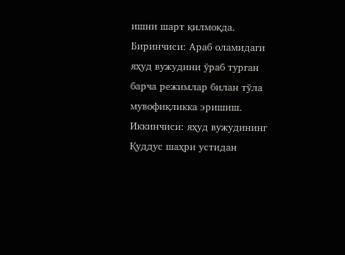ишни шарт қилмоқда. Биринчиси: Араб оламидаги яҳуд вужудини ўраб турган барча режимлар билан тўла мувофиқликка эришиш. Иккинчиси: яҳуд вужудининг Қуддус шаҳри устидан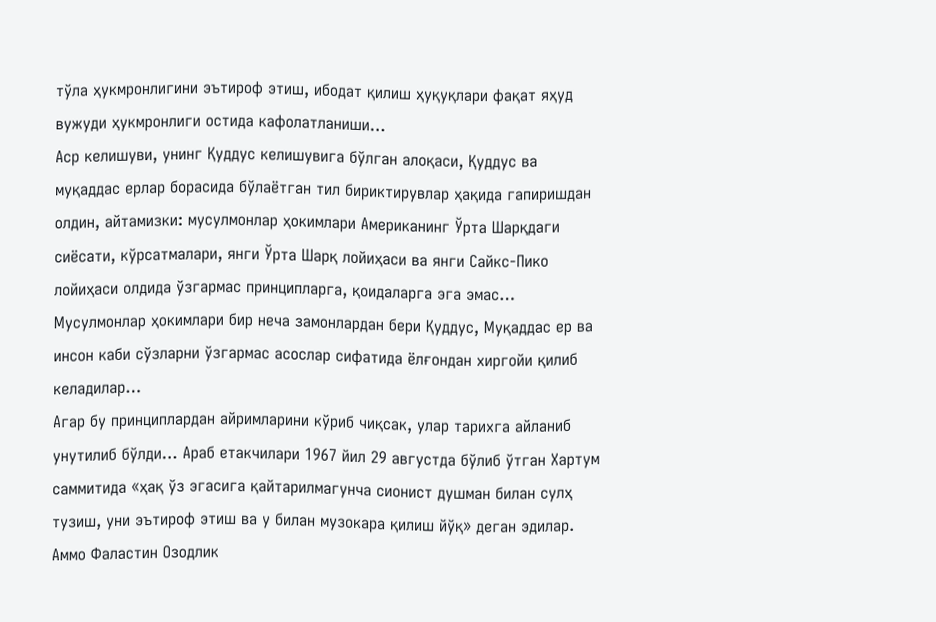тўла ҳукмронлигини эътироф этиш, ибодат қилиш ҳуқуқлари фақат яҳуд вужуди ҳукмронлиги остида кафолатланиши…
Аср келишуви, унинг Қуддус келишувига бўлган алоқаси, Қуддус ва муқаддас ерлар борасида бўлаётган тил бириктирувлар ҳақида гапиришдан олдин, айтамизки: мусулмонлар ҳокимлари Американинг Ўрта Шарқдаги сиёсати, кўрсатмалари, янги Ўрта Шарқ лойиҳаси ва янги Сайкс-Пико лойиҳаси олдида ўзгармас принципларга, қоидаларга эга эмас… Мусулмонлар ҳокимлари бир неча замонлардан бери Қуддус, Муқаддас ер ва инсон каби сўзларни ўзгармас асослар сифатида ёлғондан хиргойи қилиб келадилар…
Агар бу принциплардан айримларини кўриб чиқсак, улар тарихга айланиб унутилиб бўлди… Араб етакчилари 1967 йил 29 августда бўлиб ўтган Хартум саммитида «ҳақ ўз эгасига қайтарилмагунча сионист душман билан сулҳ тузиш, уни эътироф этиш ва у билан музокара қилиш йўқ» деган эдилар.
Аммо Фаластин Озодлик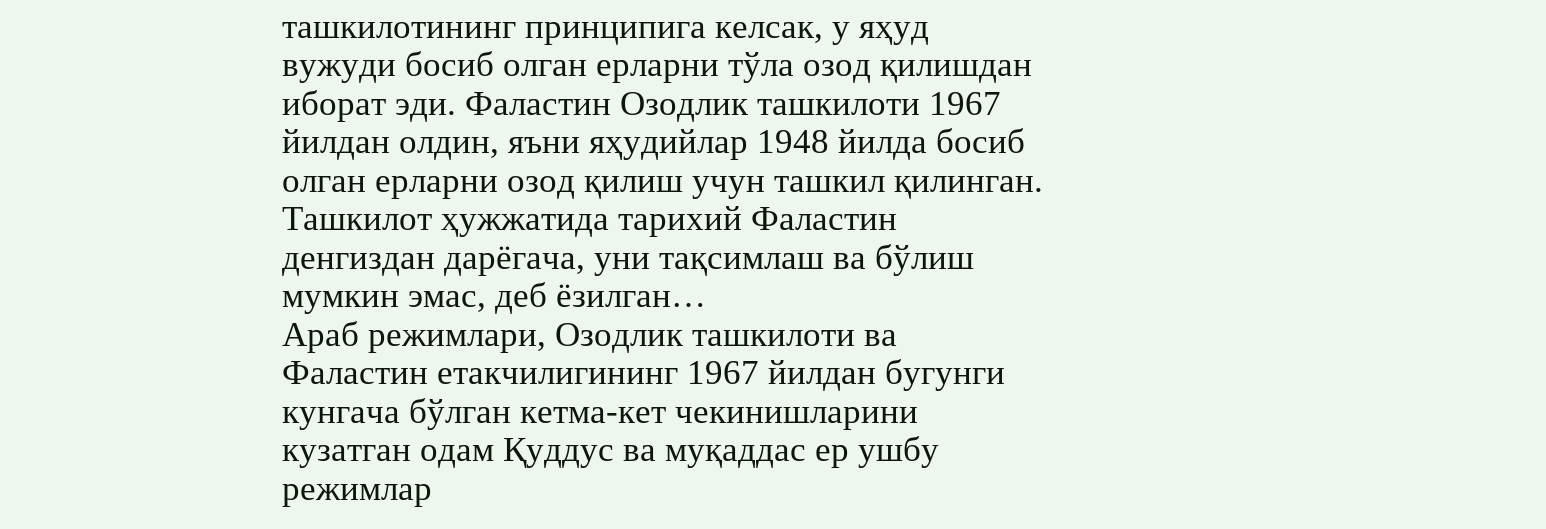ташкилотининг принципига келсак, у яҳуд вужуди босиб олган ерларни тўла озод қилишдан иборат эди. Фаластин Озодлик ташкилоти 1967 йилдан олдин, яъни яҳудийлар 1948 йилда босиб олган ерларни озод қилиш учун ташкил қилинган. Ташкилот ҳужжатида тарихий Фаластин денгиздан дарёгача, уни тақсимлаш ва бўлиш мумкин эмас, деб ёзилган…
Араб режимлари, Озодлик ташкилоти ва Фаластин етакчилигининг 1967 йилдан бугунги кунгача бўлган кетма-кет чекинишларини кузатган одам Қуддус ва муқаддас ер ушбу режимлар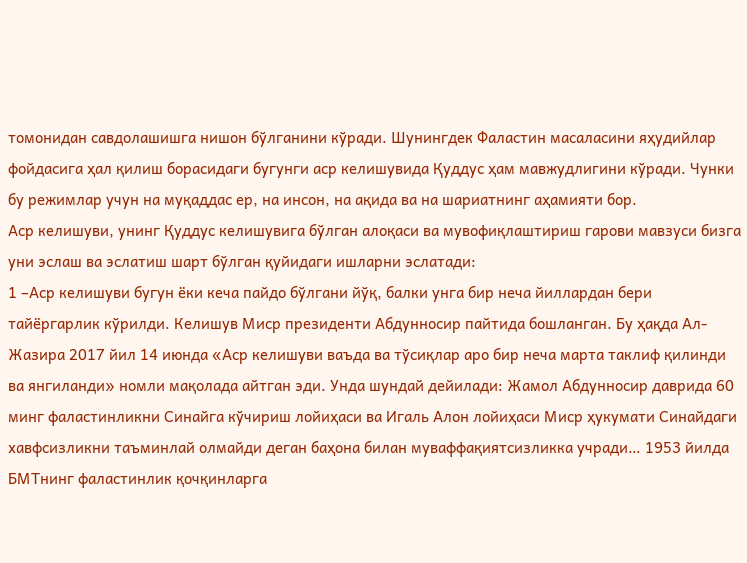томонидан савдолашишга нишон бўлганини кўради. Шунингдек Фаластин масаласини яҳудийлар фойдасига ҳал қилиш борасидаги бугунги аср келишувида Қуддус ҳам мавжудлигини кўради. Чунки бу режимлар учун на муқаддас ер, на инсон, на ақида ва на шариатнинг аҳамияти бор.
Аср келишуви, унинг Қуддус келишувига бўлган алоқаси ва мувофиқлаштириш гарови мавзуси бизга уни эслаш ва эслатиш шарт бўлган қуйидаги ишларни эслатади:
1 –Аср келишуви бугун ёки кеча пайдо бўлгани йўқ, балки унга бир неча йиллардан бери тайёргарлик кўрилди. Келишув Миср президенти Абдунносир пайтида бошланган. Бу ҳақда Ал-Жазира 2017 йил 14 июнда «Аср келишуви ваъда ва тўсиқлар аро бир неча марта таклиф қилинди ва янгиланди» номли мақолада айтган эди. Унда шундай дейилади: Жамол Абдунносир даврида 60 минг фаластинликни Синайга кўчириш лойиҳаси ва Игаль Алон лойиҳаси Миср ҳукумати Синайдаги хавфсизликни таъминлай олмайди деган баҳона билан муваффақиятсизликка учради… 1953 йилда БМТнинг фаластинлик қочқинларга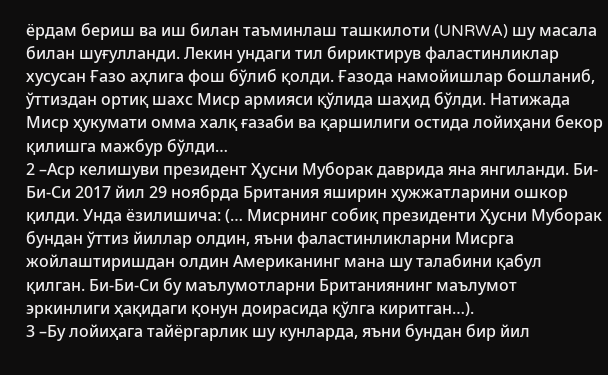ёрдам бериш ва иш билан таъминлаш ташкилоти (UNRWA) шу масала билан шуғулланди. Лекин ундаги тил бириктирув фаластинликлар хусусан Ғазо аҳлига фош бўлиб қолди. Ғазода намойишлар бошланиб, ўттиздан ортиқ шахс Миср армияси қўлида шаҳид бўлди. Натижада Миср ҳукумати омма халқ ғазаби ва қаршилиги остида лойиҳани бекор қилишга мажбур бўлди…
2 –Аср келишуви президент Ҳусни Муборак даврида яна янгиланди. Би-Би-Си 2017 йил 29 ноябрда Британия яширин ҳужжатларини ошкор қилди. Унда ёзилишича: (… Мисрнинг собиқ президенти Ҳусни Муборак бундан ўттиз йиллар олдин, яъни фаластинликларни Мисрга жойлаштиришдан олдин Американинг мана шу талабини қабул қилган. Би-Би-Си бу маълумотларни Британиянинг маълумот эркинлиги ҳақидаги қонун доирасида қўлга киритган…).
3 –Бу лойиҳага тайёргарлик шу кунларда, яъни бундан бир йил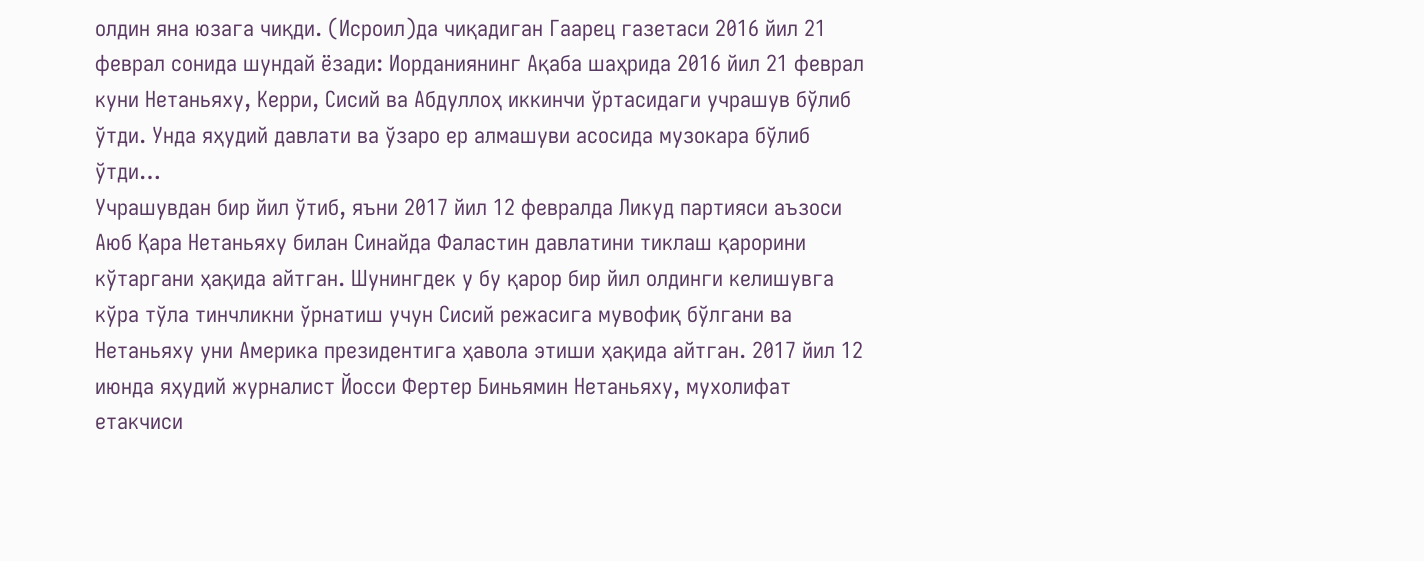олдин яна юзага чиқди. (Исроил)да чиқадиган Гаарец газетаси 2016 йил 21 феврал сонида шундай ёзади: Иорданиянинг Ақаба шаҳрида 2016 йил 21 феврал куни Нетаньяху, Керри, Сисий ва Абдуллоҳ иккинчи ўртасидаги учрашув бўлиб ўтди. Унда яҳудий давлати ва ўзаро ер алмашуви асосида музокара бўлиб ўтди…
Учрашувдан бир йил ўтиб, яъни 2017 йил 12 февралда Ликуд партияси аъзоси Аюб Қара Нетаньяху билан Синайда Фаластин давлатини тиклаш қарорини кўтаргани ҳақида айтган. Шунингдек у бу қарор бир йил олдинги келишувга кўра тўла тинчликни ўрнатиш учун Сисий режасига мувофиқ бўлгани ва Нетаньяху уни Америка президентига ҳавола этиши ҳақида айтган. 2017 йил 12 июнда яҳудий журналист Йосси Фертер Биньямин Нетаньяху, мухолифат етакчиси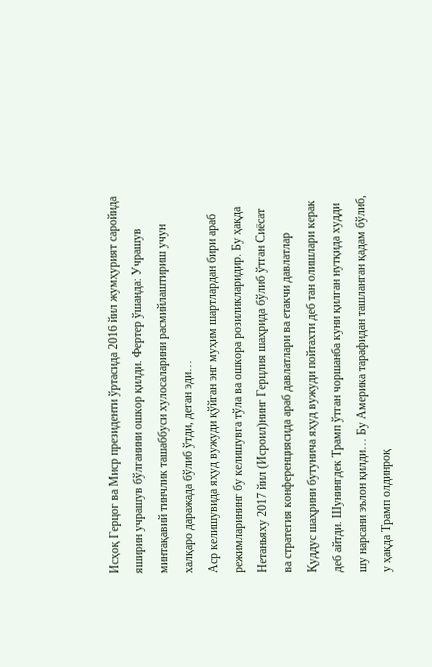Исҳоқ Герцог ва Миср президенти ўртасида 2016 йил жумҳурият саройида яширин учрашув бўлганини ошкор қилди. Фертер ўшанда: Учрашув минтақавий тинчлик ташаббуси хулосаларини расмийлаштириш учун халқаро даражада бўлиб ўтди, деган эди…
Аср келишувида яҳуд вужуди қўйган энг муҳим шартлардан бири араб режимларининг бу келишувга тўла ва ошкора розиликларидир. Бу ҳақда Нетаньяху 2017 йил (Исроил)нинг Герцлия шаҳрида бўлиб ўтган Сиёсат ва стратегия конференциясида араб давлатлари ва етакчи давлатлар Қуддус шаҳрини бутунича яҳуд вужуди пойтахти деб тан олишлари керак деб айтди. Шунингдек Трамп ўтган чоршанба куни қилган нутқида худди шу нарсани эълон қилди… Бу Америка тарафидан ташланган қадам бўлиб, у ҳақда Трамп олдинроқ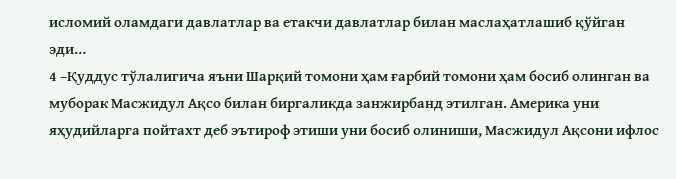исломий оламдаги давлатлар ва етакчи давлатлар билан маслаҳатлашиб қўйган эди…
4 –Қуддус тўлалигича яъни Шарқий томони ҳам ғарбий томони ҳам босиб олинган ва муборак Масжидул Ақсо билан биргаликда занжирбанд этилган. Америка уни яҳудийларга пойтахт деб эътироф этиши уни босиб олиниши, Масжидул Ақсони ифлос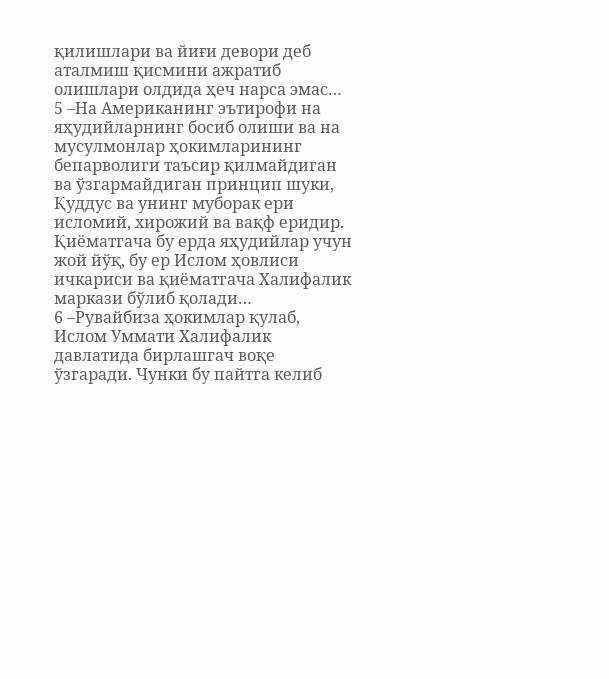қилишлари ва йиғи девори деб аталмиш қисмини ажратиб олишлари олдида ҳеч нарса эмас…
5 –На Американинг эътирофи на яҳудийларнинг босиб олиши ва на мусулмонлар ҳокимларининг бепарволиги таъсир қилмайдиган ва ўзгармайдиган принцип шуки, Қуддус ва унинг муборак ери исломий, хирожий ва вақф еридир. Қиёматгача бу ерда яҳудийлар учун жой йўқ, бу ер Ислом ҳовлиси ичкариси ва қиёматгача Халифалик маркази бўлиб қолади…
6 –Рувайбиза ҳокимлар қулаб, Ислом Уммати Халифалик давлатида бирлашгач воқе ўзгаради. Чунки бу пайтга келиб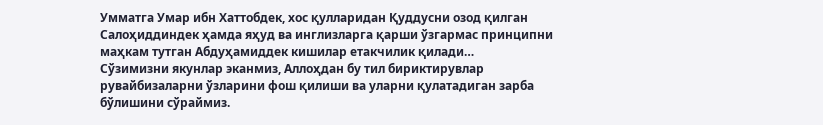Умматга Умар ибн Хаттобдек, хос қулларидан Қуддусни озод қилган Салоҳиддиндек ҳамда яҳуд ва инглизларга қарши ўзгармас принципни маҳкам тутган Абдуҳамиддек кишилар етакчилик қилади…
Сўзимизни якунлар эканмиз, Аллоҳдан бу тил бириктирувлар рувайбизаларни ўзларини фош қилиши ва уларни қулатадиган зарба бўлишини сўраймиз.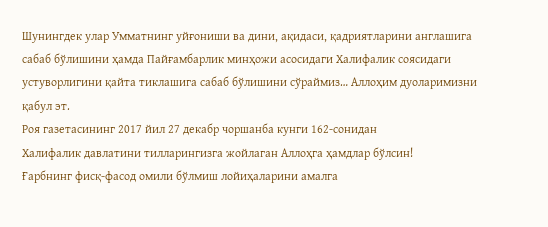Шунингдек улар Умматнинг уйғониши ва дини, ақидаси, қадриятларини англашига сабаб бўлишини ҳамда Пайғамбарлик минҳожи асосидаги Халифалик соясидаги устуворлигини қайта тиклашига сабаб бўлишини сўраймиз… Аллоҳим дуоларимизни қабул эт.
Роя газетасининг 2017 йил 27 декабр чоршанба кунги 162-сонидан
Халифалик давлатини тилларингизга жойлаган Аллоҳга ҳамдлар бўлсин!
Ғарбнинг фисқ-фасод омили бўлмиш лойиҳаларини амалга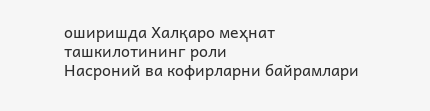оширишда Халқаро меҳнат ташкилотининг роли
Насроний ва кофирларни байрамлари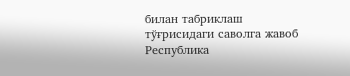билан табриклаш тўғрисидаги саволга жавоб
Республика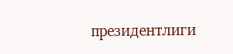президентлиги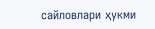сайловлари ҳукми